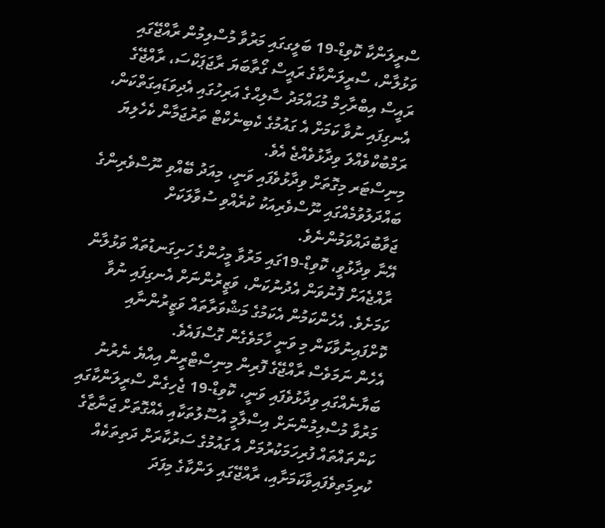ސްރީލަންކާ ކޮވިޑް-19 ބަލީގގައި މަރުވާ މުސްލިމުން ރާއްޖޭގައި ވަޅުލާން، ސްރީލަންކާގެ ރައީސް ގޯތާބަޔަ ރާޖަޕަކްސަ، ރާއްޖޭގެ ރައީސް އިބްރާހިމް މުޙައްމަދު ސާލިޙްގެ އަރިހުގައި އެދިވަޑައިގަތްކަން، އެނގިފައި ނުވާ ކަމަށް އެ ގައުމުގެ ކެބިނެކްޓް ތަރުޖަމާން ކެހެލިޔަ ރަމްބުކްވެއްލަ ވިދާޅުވެއްޖެ އެވެ.
މިނިސްޓަރ މިގޮތަށް ވިދާޅުވެފައި ވަނީ، މިއަދު ބޭއްވި ނޫސްވެރިންގެ ބައްދަލުވުމެއްގައި ނޫސްވެރިއަކު ކުރެއްވި ސުވާލަކަށް ޖަވާބުދައްވަމުންނެވެ.
އޭނާ ވިދާޅުވީ، ކޮވިޑް-19ގައި މަރުވާ މީހުންގެ ހަށިގަނޑުތައް ވަޅުލާން ރާއްޖެއަށް ފޮނުވަން އެދުނުކަން، ވަޒީރުންނަށް އެނގިފައި ނުވާ ކަމަށެވެ. އެހެންކަމުން އެކަމުގެ މަޝްވަރާތައް ވަޒީރުންނާއި ކޮށްފައިނުވާކަން މި ވަނީ ހާމަވެގެން ގޮސްފައެވެ.
އެހެން ނަމަވެސް ރާއްޖޭގެ ފޮރިން މިނިސްޓްރީން އިއްޔެ ނެރުނު ބަޔާނެއްގައި ވިދާޅުވެފައި ވަނީ، ކޮވިޑް-19 ޖެހިގެން ސްރީލަންކާގައި މަރުވާ މުސްލިމުންނަށް އިސްލާމީ އުސޫލުތަކާއި އެއްގޮތަށް ޖަނާޒާގެ ކަންތައްތައް ފުރިހަމަކުރުމަށް އެ ގައުމުގެ ސަރުކާރަށް ދަތިތަކެއް ކުރިމަތިވެފައިވާކަމަށާއި، ރާއްޖޭގައި ލަންކާގެ މިފަދަ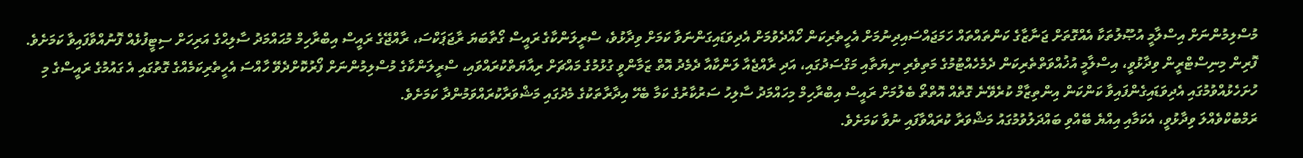މުސްލިމުންނަށް އިސްލާމީ އުޞޫލުތަކާ އެއްގޮތަށް ޖަނާޒާގެ ކަންތައްތައް ހަމަޖައްސައިދިނުމަށް އެހީތެރިކަން ހޯއްދެވުމަށް އެދިވަޑައިގަންނަވާ ކަމަށް ވިދާޅުވެ، ސްރީލަންކާގެ ރައީސް ގޯތާބަޔަ ރާޖަޕަކްސަ، ރާއްޖޭގެ ރައީސް އިބްރާހިމް މުޙައްމަދު ސާލިޙްގެ އަރިހަށް ސިޓީފުޅެއް ފޮނުއްވާފައިވާ ކަމަށެވެ.
ފޮރިން މިނިސްޓްރީން ވިދާޅުވީ، އިސްލާމީ އުޚުއްވަތްތެރިކަން ދެމެހެއްޓުމުގެ މަތިވެރި ނިޔަތާއި މަގްސަދުގައި، އަދި ރާއްޖެއާ ލަންކާއާ ދެމެދު އޮތް ޒަމާންވީ ގުޅުމުގެ މައްޗަށް ރިއާޔަތްކުރައްވައި، ސްރީލަންކާގެ މުސްލިމުންނަށް ފޯރުކޮށްދެވޭ ހާއްސަ އެހީތެރިކަމެއްގެ ގޮތުގައި އެ ގައުމުގެ ރައީސްގެ މި ހުށަހެޅުއްވުމުގައި އެދިވަޑައިގެންފައިވާ ކަންކަން އިންތިޒާމް ކުރެވޭނެ ގޮތެއް އޮތްތޯ ބެލުމަށް ރައީސް އިބްރާހިމް މިހައްމަދު ސާލިހު ސަރުކާރުގެ ކަމާ ބެހޭ އިދާރާތަކުގެ މެދުގައި މަޝްވަރާކުރައްވަމުންދާ ކަމަށެވެ.
ރަމްބުކްވެއްލަ ވިދާޅުވީ، އެކަމާއި އިއްޔެ ބޭއްވި ބައްދަލުވުމުގައު މަޝްވަރާ ކުރައްވާފައި ނުވާ ކަމަށެވެ.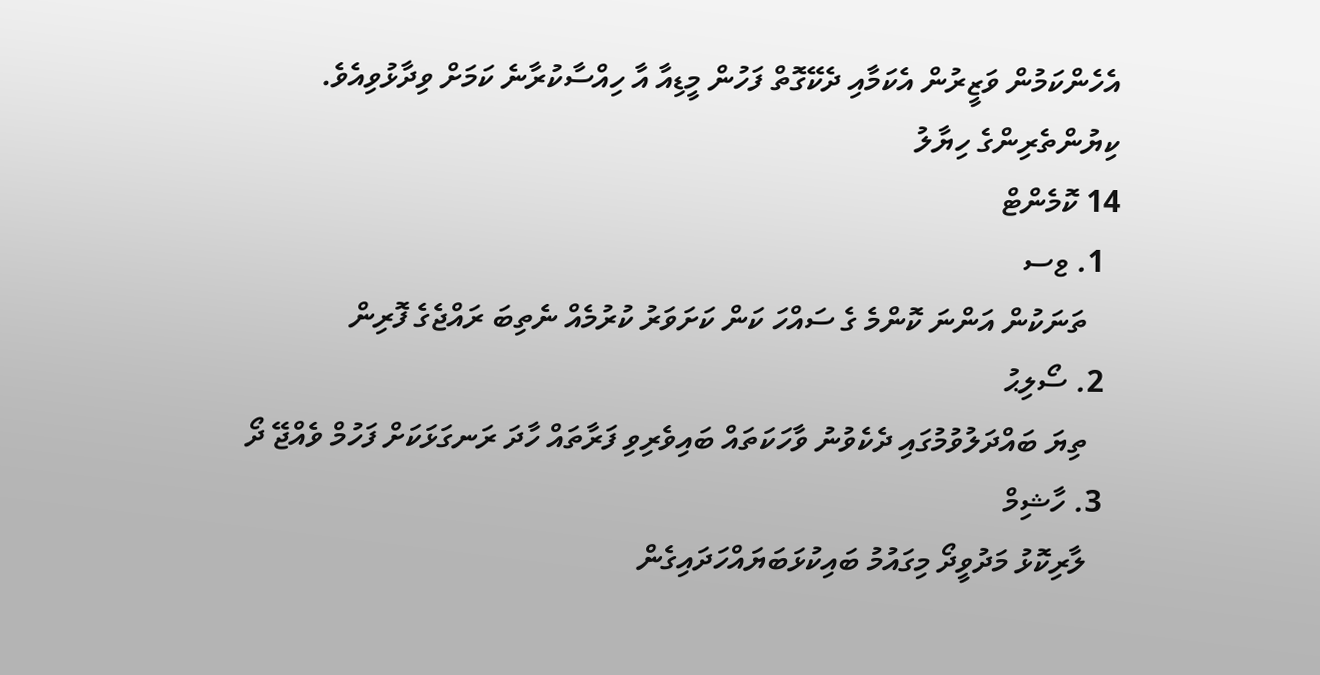އެހެންކަމުން ވަޒީރުން އެކަމާއި ދެކޭގޮތް ފަހުން މީޑިއާ އާ ހިއްސާކުރާނެ ކަމަށް ވިދާޅުވިއެވެ.
ކިޔުންތެރިންގެ ހިޔާލު
14 ކޮމެންޓް
  1. ޱސ
    ތަނަކުން އަންނަ ކޮންމެ ގެ ސައްހަ ކަން ކަށަވަރު ކުރުމެއް ނެތިބަ ރައްޖެގެ ފޮރިން
  2. ސޯލިޙު
    ތިޔަ ބައްދަލުވުމުގައި ދެކެވުނު ވާހަކަތައް ބައިވެރިވި ފަރާތައް ހާދަ ރަނގަޅަކަށް ފަހުމް ވެއްޖޭ ދޯ
  3. ހާޝިމް
    ލާރިކޮޅު މަދުވީދޯ މިގައުމު ބައިކުޅަބަޔައްހަދައިގެން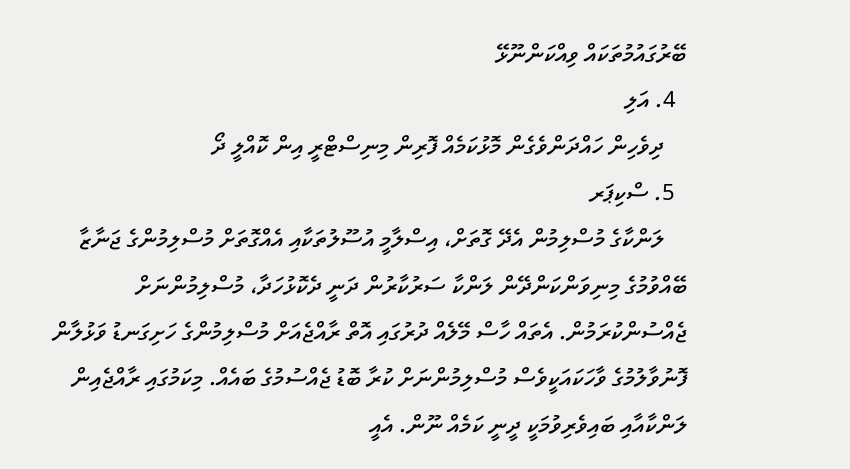ބޭރުގައުމުތަކައް ވިއްކަންނޫޅޭ
  4. އަލި
    ދިވެހިން ހައްދަންވެގެން މޮޅުކަމެއް ފޮރިން މިނިސްޓްރީ އިން ކޮއްލީ ދޯ
  5. ސްކިޕަރ
    ލަންކާގެ މުސްލިމުން އެދޭ ގޮތަށް، އިސްލާމީ އުސޫލުތަކާއި އެއްގޮތަށް މުސްލިމުންގެ ޖަނާޒާ ބޭއްވުމުގެ މިނިވަންކަންދޭން ލަންކާ ސަރުކާރުން ދަނީ ދެކޮޅުހަދާ، މުސްލިމުންނަށް ޖެއްސުންކުރަމުން. އެތައް ހާސް މޭލެއް ދުރުގައި އޮތް ރާއްޖެއަށް މުސްލިމުންގެ ހަށިގަނޑު ވަޅުލާން ފޮނުވާލުމުގެ ވާހަކައަކީވެސް މުސްލިމުންނަށް ކުރާ ބޮޑު ޖެއްސުމުގެ ބައެއް. މިކަމުގައި ރާއްޖެއިން ލަންކާއާއި ބައިވެރިވުމަކީ ދީނީ ކަމެއް ނޫން. އެއީ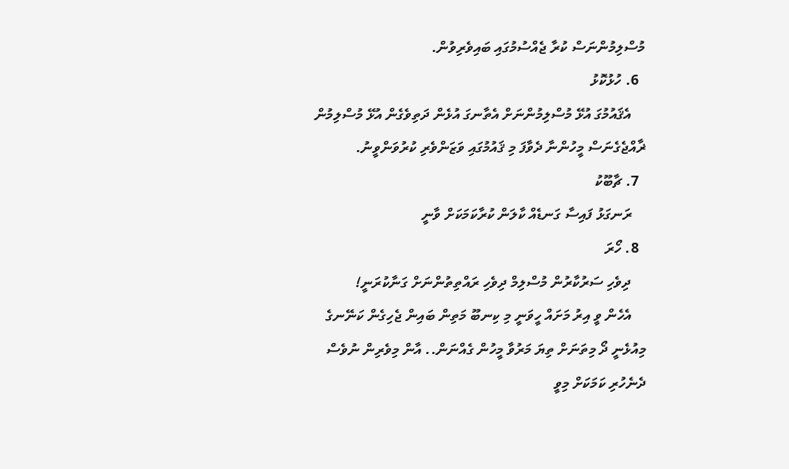މުސްލިމުންނަސް ކުރާ ޖެއްސުމުގައި ބައިވެރިވުން.
  6. ހުޅުކޮޅު
    އެޤައުމުގަ އުޅޭ މުސްލިމުންނަށް އެތާނގަ އުޅެން ދަތިވެގެން އުޅޭ މުސްލިމުން ޜާއްޖެގެނަސް މީހުންނާ ދެވާފަ މި ޤައުމުގައި ވަޒަންވެރި ކުރުވަންވީނު.
  7. ޗާބޫކު
    ރަނގަޅު ފައިސާ ގަނޑެއް ކާލަން ކުރާކަމަކަށް ވާނީ
  8. ހޯރަ
    ދިވެހި ސަރުކާރުން މުސްލިމް ދިވެހި ރައްތިތުންނަށް ގަނާކުރަނީ!
    އެހެން ވީ އިރު މަށައް ހީވަނީ މި ކިނބޫ މަތިން ބައިން ޖެހިގެން ކަނޭނގެ މިއުޅެނީ ދޯ މިތަނަށް ތިޔަ މަރުވާ މީހުން ގެއްނަން.. އާން މިވެރިން ނުވެސް ދެނެހުރި ކަމަކަށް މިވީ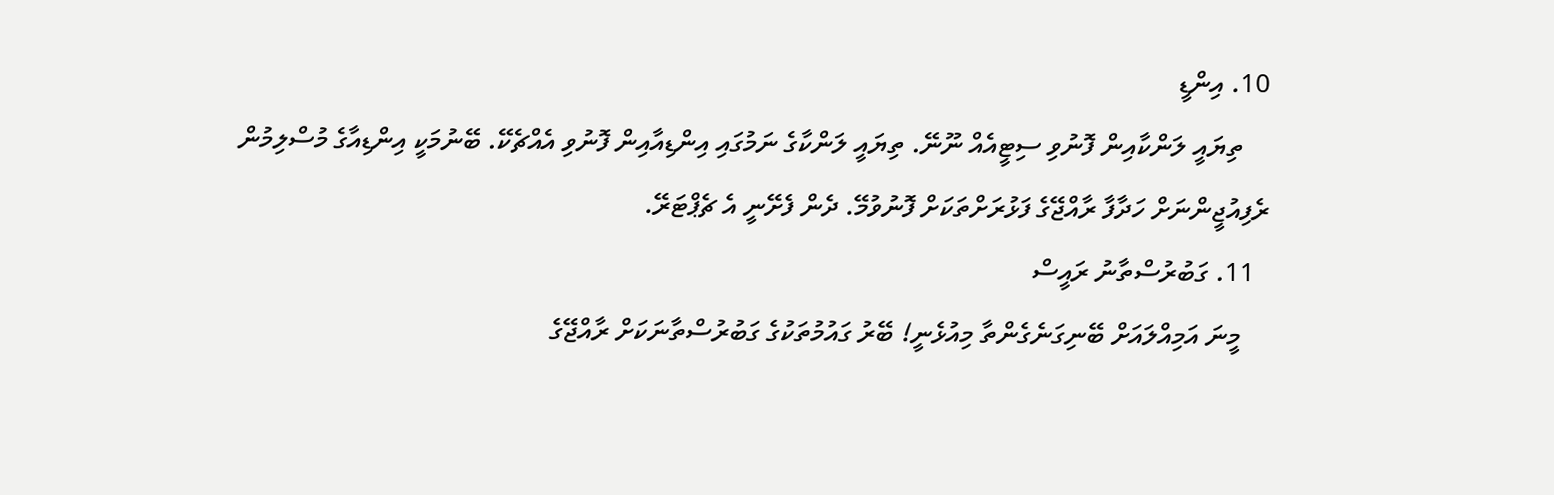10. އިންޑީ
    ތިޔައީ ލަންކާއިން ފޮނުވި ސިޓީއެއް ނޫނޭ. ތިޔައީ ލަންކާގެ ނަމުގައި އިންޑިއާއިން ފޮނުވި އެއްޗެކޭ. ބޭނުމަކީ އިންޑިއާގެ މުސްލިމުން ރެފިއުޖީންނަށް ހަދާފާ ރާއްޖޭގެ ފަޅުރަށްތަކަށް ފޮނުވުމޭ. ދެން ފެށޭނީ އެ ޗެޕްޓަރޭ.
  11. ގަބުރުސްތާނު ރައީސް
    މީނަ އަމިއްލައަށް ބޭނިގަނެގެންތާ މިއުޅެނީ! ބޭރު ގައުމުތަކުގެ ގަބުރުސްތާނަކަށް ރާއްޖޭގެ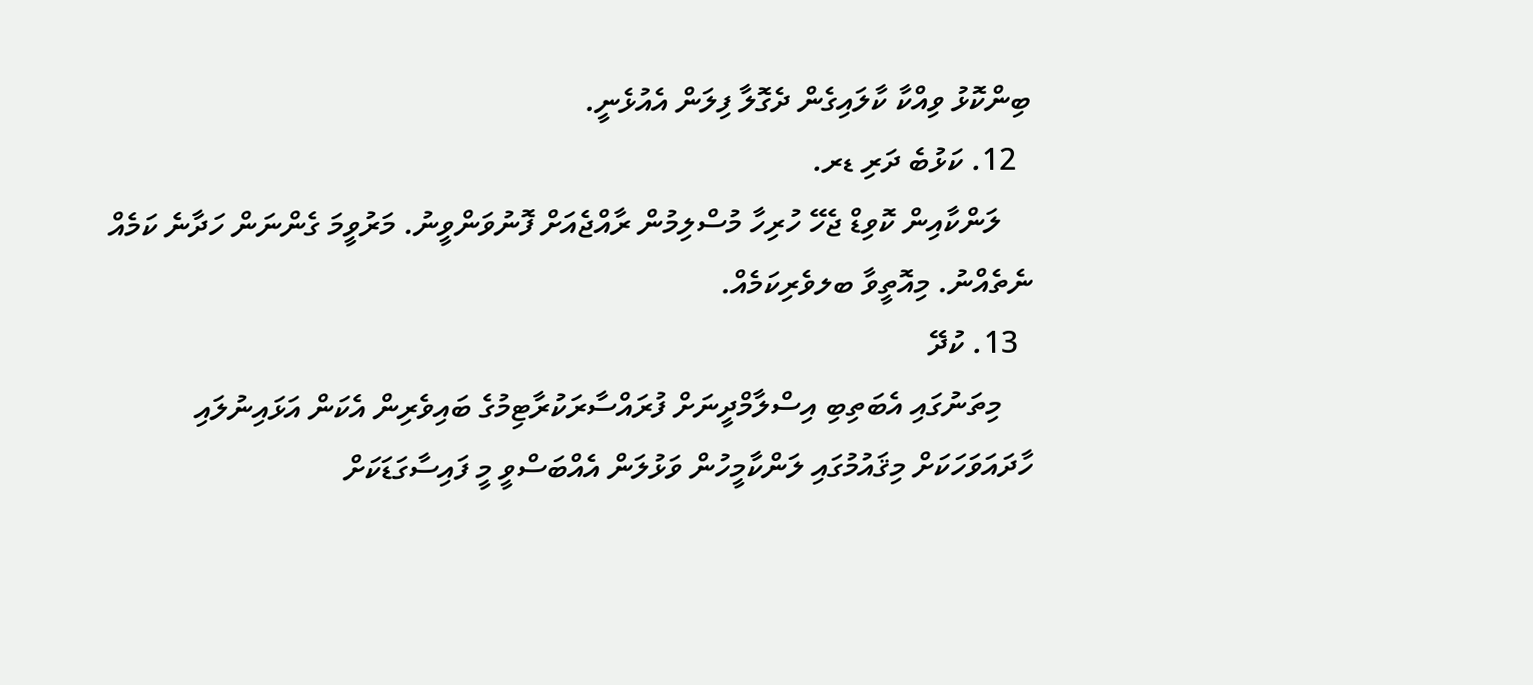ބިންކޮޅު ވިއްކާ ކާލައިގެން ދެގޮލާ ފިލަން އެއުޅެނީ.
  12. ކަޅުބެ ދަރި ޑރ.
    ލަންކާއިން ކޮވިޑް ޖެހޭ ހުރިހާ މުސްލިމުން ރާއްޖެއަށް ފޮނުވަންވީނު. މަރުވީމަ ގެންނަން ހަދާނެ ކަމެއް ނެތެއްނު. މިއޮތީވާ ބލވެރިކަމެއް.
  13. ކުދޭ
    މިތަނުގައި އެބަތިބި އިސްލާމްދީނަށް ފުރައްސާރަކުރާޓިމުގެ ބައިވެރިން އެކަން އަޅައިނުލައި ހާދައަވަހަކަށް މިޤައުމުގައި ލަންކާމީހުން ވަޅުލަން އެއްބަސްވީ މީ ފައިސާގަޑަކަށް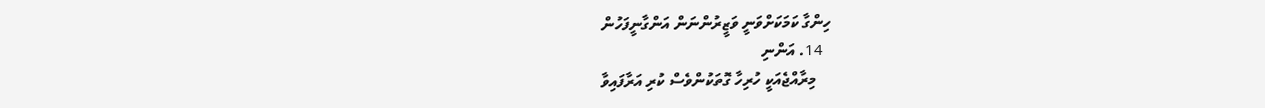ހިންގާ ކަމަކަށްވަނީ ވަޒީރުންނަން އަންގާނީފަހުން
  14. އަންނި
    މިރާއްޖެއަކީ ހުރިހާ ގޮތަކުންވެސް ކުރި އަރާފައިވާ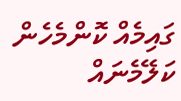ގައިމެއް ކޮންމެހެން ކަލޭމެނައް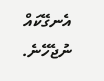އެނގޭކައް ނުޖެހޭނެ.